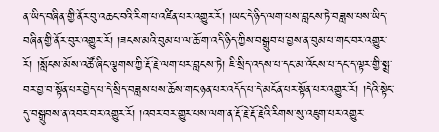ན་ཡིད་བཞིན་གྱི་ནོར་བུ་འཆང་བའི་རིག་པ་འཛིན་པར་འགྱུར་རོ། །ཡང་དེ་ཉིད་ལག་པས་བླངས་ཏེ་བཟླས་པས་ཡིད་བཞིན་གྱི་ནོར་བུར་འགྱུར་རོ། །ཟངས་མའི་བུམ་པ་ལ་ཆོ་ག་འདི་ཉིད་ཀྱིས་བསྒྲུབ་པ་བྱས་ན་བུམ་པ་གང་བར་འགྱུར་རོ། །སློངས་མོས་འཚོ་ཞིང་ལྕགས་ཀྱི་རྡོ་རྗེ་ལག་པར་བླངས་ཏེ། ཇི་སྲིད་འདས་པ་དང་མ་འོངས་པ་དང་ད་ལྟར་གྱི་སྨྲ་བར་བྱ་བ་སྟོན་པར་བྱེད་པ་དེ་སྲིད་བཟླས་པས་ཆོས་གང་ཉན་པར་འདོད་པ་དེ་མངོན་པར་སྟོན་པར་འགྱུར་རོ། །དེའི་སྟེང་དུ་བསྒྲུབས་ན་འབར་བར་འགྱུར་རོ། །འབར་བར་གྱུར་པས་ལག་ན་རྡོ་རྗེ་རྡོ་རྗེའི་རིགས་སུ་འཇུག་པར་འགྱུར་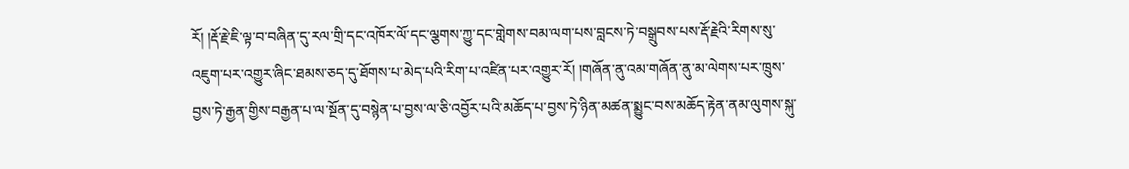རོ། །རྡོ་རྗེ་ཇི་ལྟ་བ་བཞིན་དུ་རལ་གྲི་དང་འཁོར་ལོ་དང་ལྕགས་ཀྱུ་དང་གླེགས་བམ་ལག་པས་བླངས་ཏེ་བསྒྲུབས་པས་རྡོ་རྗེའི་རིགས་སུ་འཇུག་པར་འགྱུར་ཞིང་ཐམས་ཅད་དུ་ཐོགས་པ་མེད་པའི་རིག་པ་འཛིན་པར་འགྱུར་རོ། །གཞོན་ནུ་འམ་གཞོན་ནུ་མ་ལེགས་པར་ཁྲུས་བྱས་ཏེ་རྒྱན་གྱིས་བརྒྱན་པ་ལ་སྔོན་དུ་བསྙེན་པ་བྱས་ལ་ཅི་འབྱོར་པའི་མཆོད་པ་བྱས་ཏེ་ཉིན་མཚན་སྨྱུང་བས་མཆོད་རྟེན་ནམ་ལུགས་སྐུ་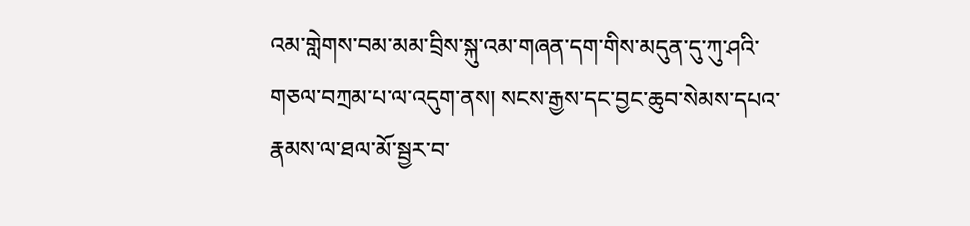འམ་གླེགས་བམ་མམ་བྲིས་སྐུ་འམ་གཞན་དག་གིས་མདུན་དུ་ཀུ་ཤའི་གཅལ་བཀྲམ་པ་ལ་འདུག་ནས། སངས་རྒྱས་དང་བྱང་ཆུབ་སེམས་དཔའ་རྣམས་ལ་ཐལ་མོ་སྦྱར་བ་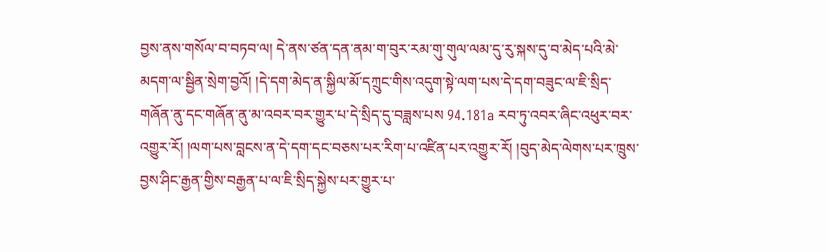བྱས་ནས་གསོལ་བ་བཏབ་ལ། དེ་ནས་ཙན་དན་ནམ་ག་བུར་རམ་གུ་གུལ་ལམ་དུ་རུ་སྐས་དུ་བ་མེད་པའི་མེ་མདག་ལ་སྦྱིན་སྲེག་བྱའོ། །དེ་དག་མེད་ན་སྐྱིལ་མོ་དཀྲུང་གིས་འདུག་སྟེ་ལག་པས་དེ་དག་བཟུང་ལ་ཇི་སྲིད་གཞོན་ནུ་དང་གཞོན་ནུ་མ་འབར་བར་གྱུར་པ་དེ་སྲིད་དུ་བཟླས་པས 94.181a རབ་ཏུ་འབར་ཞིང་འཕུར་བར་འགྱུར་རོ། །ལག་པས་བླངས་ན་དེ་དག་དང་བཅས་པར་རིག་པ་འཛིན་པར་འགྱུར་རོ། །བུད་མེད་ལེགས་པར་ཁྲུས་བྱས་ཤིང་རྒྱན་གྱིས་བརྒྱན་པ་ལ་ཇི་སྲིད་སྐྱེས་པར་གྱུར་པ་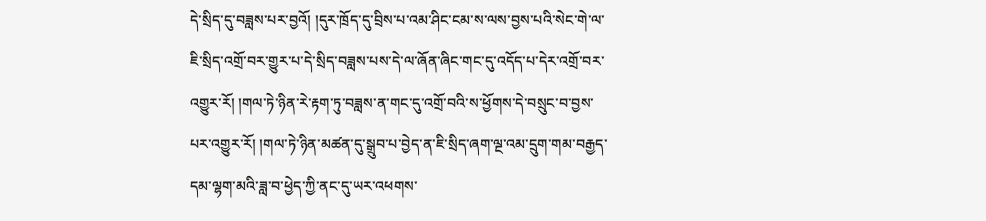དེ་སྲིད་དུ་བཟླས་པར་བྱའོ། །དུར་ཁྲོད་དུ་བྲིས་པ་འམ་ཤིང་ངམ་ས་ལས་བྱས་པའི་སེང་གེ་ལ་ཇི་སྲིད་འགྲོ་བར་གྱུར་པ་དེ་སྲིད་བཟླས་པས་དེ་ལ་ཞོན་ཞིང་གང་དུ་འདོད་པ་དེར་འགྲོ་བར་འགྱུར་རོ། །གལ་ཏེ་ཉིན་རེ་རྟག་ཏུ་བཟླས་ན་གང་དུ་འགྲོ་བའི་ས་ཕྱོགས་དེ་བསྲུང་བ་བྱས་པར་འགྱུར་རོ། །གལ་ཏེ་ཉིན་མཚན་དུ་སྒྲུབ་པ་བྱེད་ན་ཇི་སྲིད་ཞག་ལྔ་འམ་དྲུག་གམ་བརྒྱད་དམ་ལྷག་མའི་ཟླ་བ་ཕྱེད་ཀྱི་ནང་དུ་ཡར་འཕགས་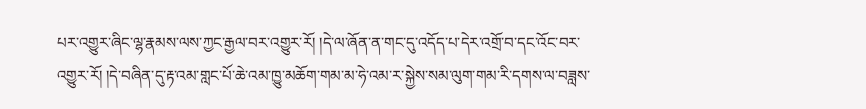པར་འགྱུར་ཞིང་ལྷ་རྣམས་ལས་ཀྱང་རྒྱལ་བར་འགྱུར་རོ། །དེ་ལ་ཞོན་ན་གང་དུ་འདོད་པ་དེར་འགྲོ་བ་དང་འོང་བར་འགྱུར་རོ། །དེ་བཞིན་དུ་རྟ་འམ་གླང་པོ་ཆེ་འམ་ཁྱུ་མཆོག་གམ་མ་ཧེ་འམ་ར་སྐྱེས་སམ་ལུག་གམ་རི་དགས་ལ་བཟླས་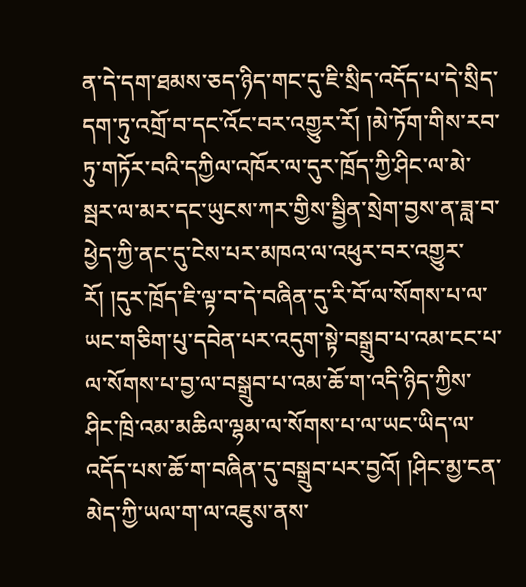ན་དེ་དག་ཐམས་ཅད་ཉིད་གང་དུ་ཇི་སྲིད་འདོད་པ་དེ་སྲིད་དག་ཏུ་འགྲོ་བ་དང་འོང་བར་འགྱུར་རོ། །མེ་ཏོག་གིས་རབ་ཏུ་གཏོར་བའི་དཀྱིལ་འཁོར་ལ་དུར་ཁྲོད་ཀྱི་ཤིང་ལ་མེ་སྦར་ལ་མར་དང་ཡུངས་ཀར་གྱིས་སྦྱིན་སྲེག་བྱས་ན་ཟླ་བ་ཕྱེད་ཀྱི་ནང་དུ་ངེས་པར་མཁའ་ལ་འཕུར་བར་འགྱུར་རོ། །དུར་ཁྲོད་ཇི་ལྟ་བ་དེ་བཞིན་དུ་རི་བོ་ལ་སོགས་པ་ལ་ཡང་གཅིག་པུ་དབེན་པར་འདུག་སྟེ་བསྒྲུབ་པ་འམ་ངང་པ་ལ་སོགས་པ་བྱ་ལ་བསྒྲུབ་པ་འམ་ཆོ་ག་འདི་ཉིད་ཀྱིས་ཤིང་ཁྲི་འམ་མཆིལ་ལྷམ་ལ་སོགས་པ་ལ་ཡང་ཡིད་ལ་འདོད་པས་ཆོ་ག་བཞིན་དུ་བསྒྲུབ་པར་བྱའོ། །ཤིང་མྱ་ངན་མེད་ཀྱི་ཡལ་ག་ལ་འཇུས་ནས་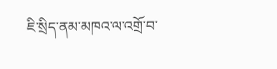ཇི་སྲིད་ནམ་མཁའ་ལ་འགྲོ་བ་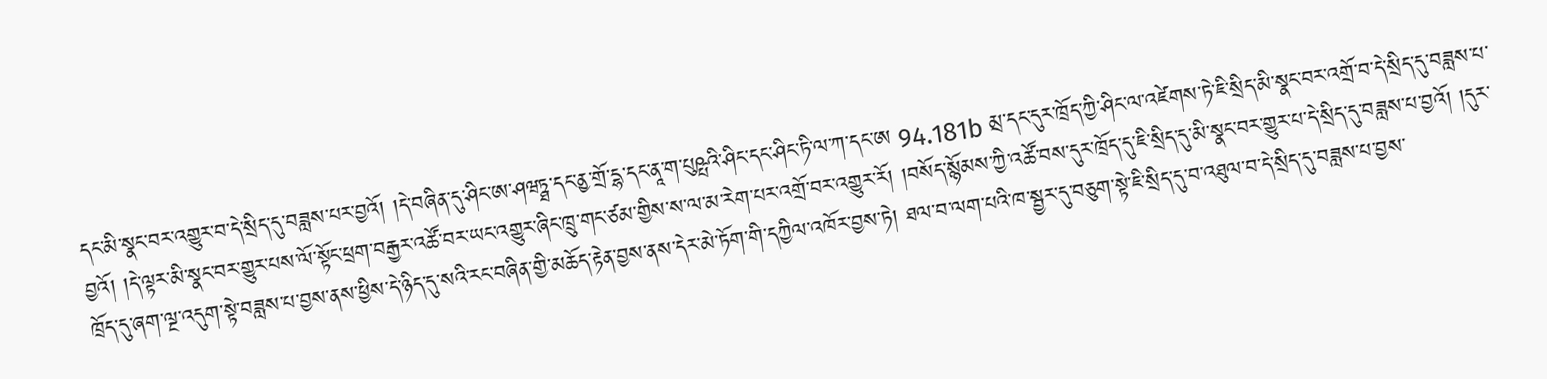དང་མི་སྣང་བར་འགྱུར་བ་དེ་སྲིད་དུ་བཟླས་པར་བྱའོ། །དེ་བཞིན་དུ་ཤིང་ཨ་ཤཝཏྠ་དང་ནྱ་གྲོ་དྷ་དང་ནཱ་ག་པུཥྤའི་ཤིང་དང་ཤིང་ཏི་ལ་ཀ་དང་ཨ 94.181b མྲ་དང་དུར་ཁྲོད་ཀྱི་ཤིང་ལ་འཛེགས་ཏེ་ཇི་སྲིད་མི་སྣང་བར་འགྲོ་བ་དེ་སྲིད་དུ་བཟླས་པ་བྱའོ། །དེ་ལྟར་མི་སྣང་བར་གྱུར་པས་ལོ་སྟོང་ཕྲག་བརྒྱར་འཚོ་བར་ཡང་འགྱུར་ཞིང་ཁྲུ་གང་ཙམ་གྱིས་ས་ལ་མ་རེག་པར་འགྲོ་བར་འགྱུར་རོ། །བསོད་སྙོམས་ཀྱི་འཚོ་བས་དུར་ཁྲོད་དུ་ཇི་སྲིད་དུ་མི་སྣང་བར་གྱུར་པ་དེ་སྲིད་དུ་བཟླས་པ་བྱའོ། །དུར་ཁྲོད་དུ་ཞག་ལྔ་འདུག་སྟེ་བཟླས་པ་བྱས་ནས་ཕྱིས་དེ་ཉིད་དུ་སའི་རང་བཞིན་གྱི་མཆོད་རྟེན་བྱས་ནས་དེར་མེ་ཏོག་གི་དཀྱིལ་འཁོར་བྱས་ཏེ། ཐལ་བ་ལག་པའི་ཁ་སྦྱར་དུ་བཅུག་སྟེ་ཇི་སྲིད་དུ་བ་འཐུལ་བ་དེ་སྲིད་དུ་བཟླས་པ་བྱས་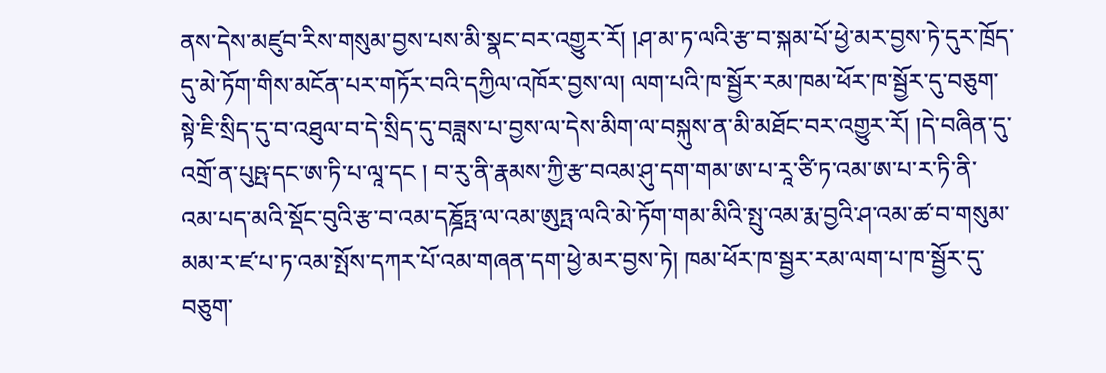ནས་དེས་མཛུབ་རིས་གསུམ་བྱས་པས་མི་སྣང་བར་འགྱུར་རོ། །ཤ་མ་ཏ་ལའི་རྩ་བ་སྐམ་པོ་ཕྱེ་མར་བྱས་ཏེ་དུར་ཁྲོད་དུ་མེ་ཏོག་གིས་མངོན་པར་གཏོར་བའི་དཀྱིལ་འཁོར་བྱས་ལ། ལག་པའི་ཁ་སྦྱོར་རམ་ཁམ་ཕོར་ཁ་སྦྱོར་དུ་བཅུག་སྟེ་ཇི་སྲིད་དུ་བ་འཐུལ་བ་དེ་སྲིད་དུ་བཟླས་པ་བྱས་ལ་དེས་མིག་ལ་བསྐུས་ན་མི་མཐོང་བར་འགྱུར་རོ། །དེ་བཞིན་དུ་འགྲོ་ན་པུཥྤ་དང་ཨ་ཏི་པ་ལཱ་དང ། བ་རུ་ནི་རྣམས་ཀྱི་རྩ་བའམ་ཤུ་དག་གམ་ཨ་པ་རཱ་ཙི་ཏ་འམ་ཨ་པ་ར་ཏི་ནི་འམ་པད་མའི་སྡོང་བུའི་རྩ་བ་འམ་དཎྜོཏྤ་ལ་འམ་ཨུཏྤ་ལའི་མེ་ཏོག་གམ་མིའི་སྤུ་འམ་རྨ་བྱའི་ཤ་འམ་ཚ་བ་གསུམ་མམ་ར་ཛ་པ་ཏ་འམ་སྤོས་དཀར་པོ་འམ་གཞན་དག་ཕྱེ་མར་བྱས་ཏེ། ཁམ་ཕོར་ཁ་སྦྱར་རམ་ལག་པ་ཁ་སྦྱོར་དུ་བཅུག་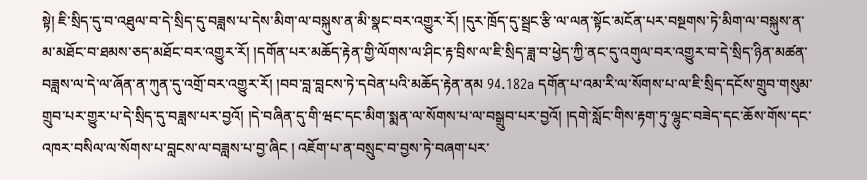སྟེ། ཇི་སྲིད་དུ་བ་འཐུལ་བ་དེ་སྲིད་དུ་བཟླས་པ་དེས་མིག་ལ་བསྐུས་ན་མི་སྣང་བར་འགྱུར་རོ། །དུར་ཁྲོད་དུ་སྦྲང་རྩི་ལ་ལན་སྟོང་མངོན་པར་བསྔགས་ཏེ་མིག་ལ་བསྐུས་ན་མ་མཐོང་བ་ཐམས་ཅད་མཐོང་བར་འགྱུར་རོ། །དགོན་པར་མཆོད་རྟེན་གྱི་ལོགས་ལ་ཤིང་རྟ་བྲིས་ལ་ཇི་སྲིད་ཟླ་བ་ཕྱེད་ཀྱི་ནང་དུ་འགུལ་བར་འགྱུར་བ་དེ་སྲིད་ཉིན་མཚན་བཟླས་ལ་དེ་ལ་ཞོན་ན་ཀུན་དུ་འགྲོ་བར་འགྱུར་རོ། །བབ་བླ་བླངས་ཏེ་དབེན་པའི་མཆོད་རྟེན་ནམ 94.182a དགོན་པ་འམ་རི་ལ་སོགས་པ་ལ་ཇི་སྲིད་དངོས་གྲུབ་གསུམ་གྲུབ་པར་གྱུར་པ་དེ་སྲིད་དུ་བཟླས་པར་བྱའོ། །དེ་བཞིན་དུ་གི་ཝང་དང་མིག་སྨན་ལ་སོགས་པ་ལ་བསྒྲུབ་པར་བྱའོ། །དགེ་སློང་གིས་རྟག་ཏུ་ལྷུང་བཟེད་དང་ཆོས་གོས་དང་འཁར་བསིལ་ལ་སོགས་པ་བླངས་ལ་བཟླས་པ་བྱ་ཞིང ། འཇོག་པ་ན་བསྲུང་བ་བྱས་ཏེ་བཞག་པར་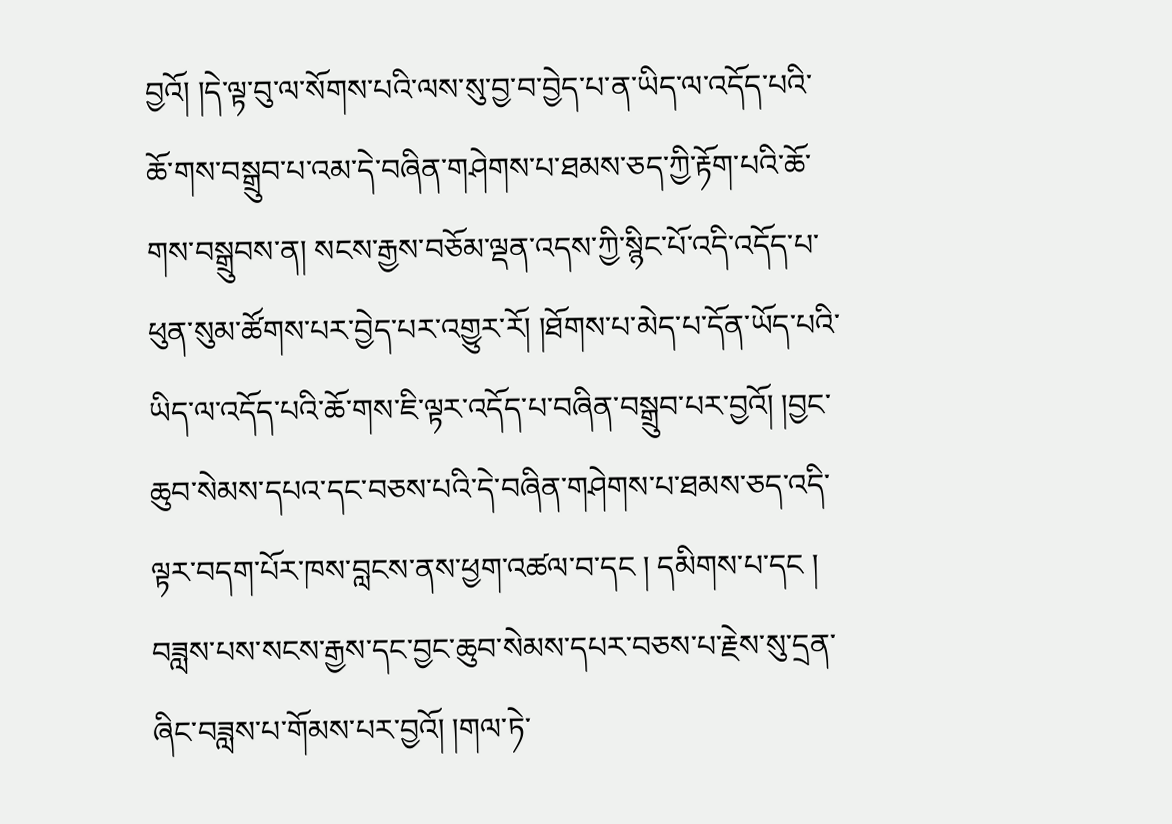བྱའོ། །དེ་ལྟ་བུ་ལ་སོགས་པའི་ལས་སུ་བྱ་བ་བྱེད་པ་ན་ཡིད་ལ་འདོད་པའི་ཆོ་གས་བསྒྲུབ་པ་འམ་དེ་བཞིན་གཤེགས་པ་ཐམས་ཅད་ཀྱི་རྟོག་པའི་ཆོ་གས་བསྒྲུབས་ན། སངས་རྒྱས་བཅོམ་ལྡན་འདས་ཀྱི་སྙིང་པོ་འདི་འདོད་པ་ཕུན་སུམ་ཚོགས་པར་བྱེད་པར་འགྱུར་རོ། །ཐོགས་པ་མེད་པ་དོན་ཡོད་པའི་ཡིད་ལ་འདོད་པའི་ཆོ་གས་ཇི་ལྟར་འདོད་པ་བཞིན་བསྒྲུབ་པར་བྱའོ། །བྱང་ཆུབ་སེམས་དཔའ་དང་བཅས་པའི་དེ་བཞིན་གཤེགས་པ་ཐམས་ཅད་འདི་ལྟར་བདག་པོར་ཁས་བླངས་ནས་ཕྱག་འཚལ་བ་དང ། དམིགས་པ་དང ། བཟླས་པས་སངས་རྒྱས་དང་བྱང་ཆུབ་སེམས་དཔར་བཅས་པ་རྗེས་སུ་དྲན་ཞིང་བཟླས་པ་གོམས་པར་བྱའོ། །གལ་ཏེ་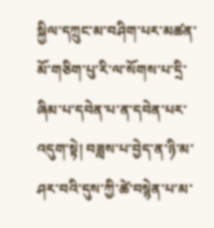སྐྱིལ་དཀྲུང་མ་བཤིག་པར་མཚན་མོ་གཅིག་པུ་རི་ལ་སོགས་པ་དྲི་ཞིམ་པ་དབེན་པ་ན་དབེན་པར་འདུག་སྟེ། བཟླས་པ་བྱེད་ན་ཉི་མ་ཤར་བའི་དུས་ཀྱི་ཚེ་བསྙེན་པ་མ་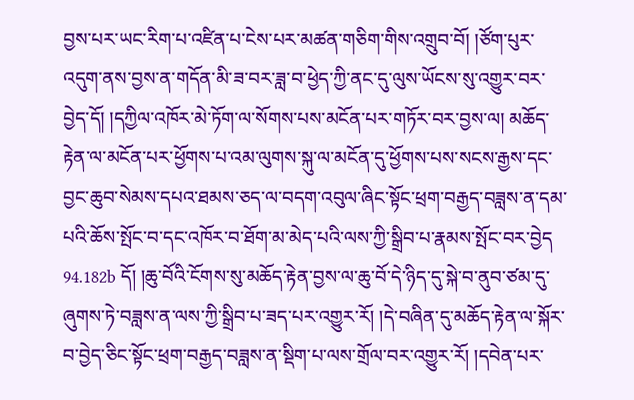བྱས་པར་ཡང་རིག་པ་འཛིན་པ་ངེས་པར་མཚན་གཅིག་གིས་འགྲུབ་བོ། །ཙོག་པུར་འདུག་ནས་བྱས་ན་གདོན་མི་ཟ་བར་ཟླ་བ་ཕྱེད་ཀྱི་ནང་དུ་ལུས་ཡོངས་སུ་འགྱུར་བར་བྱེད་དོ། །དཀྱིལ་འཁོར་མེ་ཏོག་ལ་སོགས་པས་མངོན་པར་གཏོར་བར་བྱས་ལ། མཆོད་རྟེན་ལ་མངོན་པར་ཕྱོགས་པ་འམ་ལུགས་སྐུ་ལ་མངོན་དུ་ཕྱོགས་པས་སངས་རྒྱས་དང་བྱང་ཆུབ་སེམས་དཔའ་ཐམས་ཅད་ལ་བདག་འབུལ་ཞིང་སྟོང་ཕྲག་བརྒྱད་བཟླས་ན་དམ་པའི་ཆོས་སྤོང་བ་དང་འཁོར་བ་ཐོག་མ་མེད་པའི་ལས་ཀྱི་སྒྲིབ་པ་རྣམས་སྤོང་བར་བྱེད 94.182b དོ། །ཆུ་བོའི་ངོགས་སུ་མཆོད་རྟེན་བྱས་ལ་ཆུ་བོ་དེ་ཉིད་དུ་སྐེ་བ་ནུབ་ཙམ་དུ་ཞུགས་ཏེ་བཟླས་ན་ལས་ཀྱི་སྒྲིབ་པ་ཟད་པར་འགྱུར་རོ། །དེ་བཞིན་དུ་མཆོད་རྟེན་ལ་སྐོར་བ་བྱེད་ཅིང་སྟོང་ཕྲག་བརྒྱད་བཟླས་ན་སྡིག་པ་ལས་གྲོལ་བར་འགྱུར་རོ། །དབེན་པར་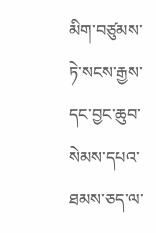མིག་བཙུམས་ཏེ་སངས་རྒྱས་དང་བྱང་ཆུབ་སེམས་དཔའ་ཐམས་ཅད་ལ་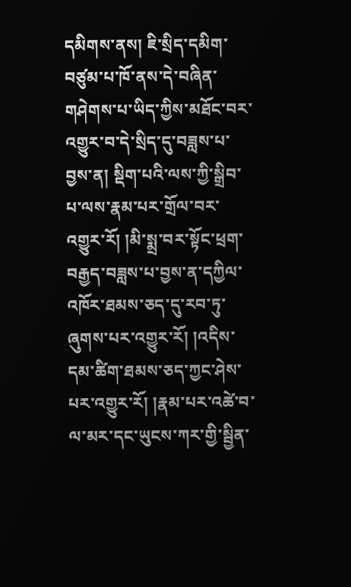དམིགས་ནས། ཇི་སྲིད་དམིག་བཙུམ་པ་ཁོ་ནས་དེ་བཞིན་གཤེགས་པ་ཡིད་ཀྱིས་མཐོང་བར་འགྱུར་བ་དེ་སྲིད་དུ་བཟླས་པ་བྱས་ན། སྡིག་པའི་ལས་ཀྱི་སྒྲིབ་པ་ལས་རྣམ་པར་གྲོལ་བར་འགྱུར་རོ། །མི་སྨྲ་བར་སྟོང་ཕྲག་བརྒྱད་བཟླས་པ་བྱས་ན་དཀྱིལ་འཁོར་ཐམས་ཅད་དུ་རབ་ཏུ་ཞུགས་པར་འགྱུར་རོ། །འདིས་དམ་ཚིག་ཐམས་ཅད་ཀྱང་ཤེས་པར་འགྱུར་རོ། །རྣམ་པར་འཚེ་བ་ལ་མར་དང་ཡུངས་ཀར་གྱི་སྦྱིན་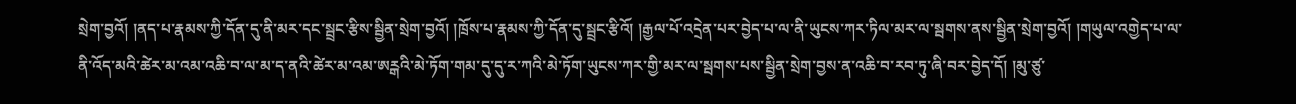སྲེག་བྱའོ། །ནད་པ་རྣམས་ཀྱི་དོན་དུ་ནི་མར་དང་སྦྲང་རྩིས་སྦྱིན་སྲེག་བྱའོ། །ཁྲོས་པ་རྣམས་ཀྱི་དོན་དུ་སྦྲང་རྩིའོ། །རྒྱལ་པོ་འདྲེན་པར་བྱེད་པ་ལ་ནི་ཡུངས་ཀར་ཏིལ་མར་ལ་སྦགས་ནས་སྦྱིན་སྲེག་བྱའོ། །གཡུལ་འགྱེད་པ་ལ་ནི་འོད་མའི་ཚེར་མ་འམ་འཆི་བ་ལ་མ་ད་ནའི་ཚེར་མ་འམ་ཨཪྒའི་མེ་ཏོག་གམ་དུ་དུ་ར་ཀའི་མེ་ཏོག་ཡུངས་ཀར་གྱི་མར་ལ་སྦགས་པས་སྦྱིན་སྲེག་བྱས་ན་འཆི་བ་རབ་ཏུ་ཞི་བར་བྱེད་དོ། །མུ་ཙུ་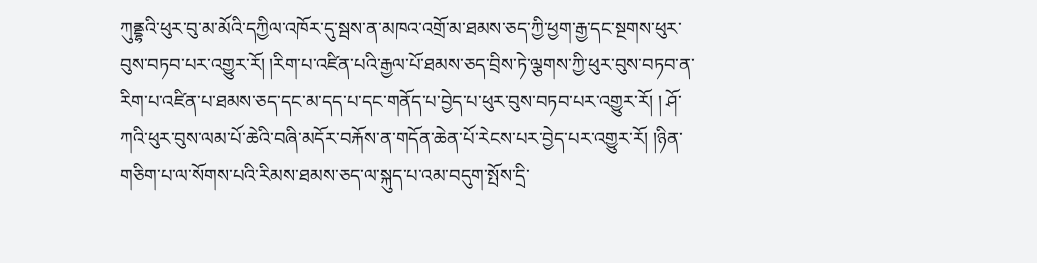ཀུནྡྷའི་ཕུར་བུ་མ་མོའི་དཀྱིལ་འཁོར་དུ་སྦས་ན་མཁའ་འགྲོ་མ་ཐམས་ཅད་ཀྱི་ཕྱག་རྒྱ་དང་སྔགས་ཕུར་བུས་བཏབ་པར་འགྱུར་རོ། །རིག་པ་འཛིན་པའི་རྒྱལ་པོ་ཐམས་ཅད་བྲིས་ཏེ་ལྕགས་ཀྱི་ཕུར་བུས་བཏབ་ན་རིག་པ་འཛིན་པ་ཐམས་ཅད་དང་མ་དད་པ་དང་གནོད་པ་བྱེད་པ་ཕུར་བུས་བཏབ་པར་འགྱུར་རོ། ། ཤོ་ཀའི་ཕུར་བུས་ལམ་པོ་ཆེའི་བཞི་མདོར་བརྐོས་ན་གདོན་ཆེན་པོ་རེངས་པར་བྱེད་པར་འགྱུར་རོ། །ཉིན་གཅིག་པ་ལ་སོགས་པའི་རིམས་ཐམས་ཅད་ལ་སྐུད་པ་འམ་བདུག་སྤོས་དྲི་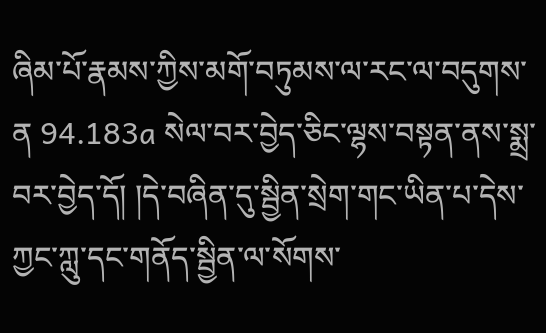ཞིམ་པོ་རྣམས་ཀྱིས་མགོ་བཏུམས་ལ་རང་ལ་བདུགས་ན 94.183a སེལ་བར་བྱེད་ཅིང་ལྷས་བསྟན་ནས་སྨྲ་བར་བྱེད་དོ། །དེ་བཞིན་དུ་སྦྱིན་སྲེག་གང་ཡིན་པ་དེས་ཀྱང་ཀླུ་དང་གནོད་སྦྱིན་ལ་སོགས་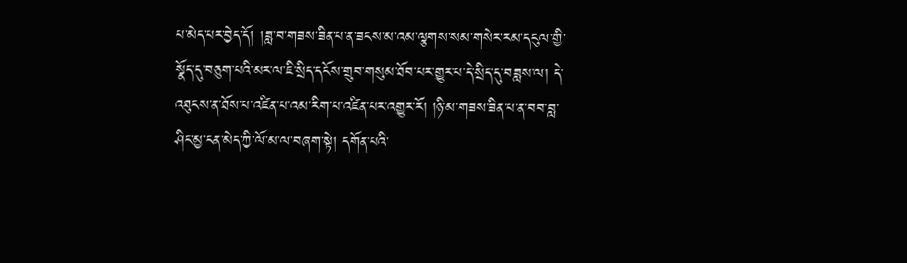པ་མེད་པར་བྱེད་དོ། །ཟླ་བ་གཟས་ཟིན་པ་ན་ཟངས་མ་འམ་ལྕགས་སམ་གསེར་རམ་དངུལ་གྱི་སྣོད་དུ་བཅུག་པའི་མར་ལ་ཇི་སྲིད་དངོས་གྲུབ་གསུམ་ཐོབ་པར་གྱུར་པ་དེ་སྲིད་དུ་བཟླས་ལ། དེ་འཐུངས་ན་ཐོས་པ་འཛིན་པ་འམ་རིག་པ་འཛིན་པར་འགྱུར་རོ། །ཉི་མ་གཟས་ཟིན་པ་ན་བབ་བླ་ཤིང་མྱ་ངན་མེད་ཀྱི་ལོ་མ་ལ་བཞག་སྟེ། དགོན་པའི་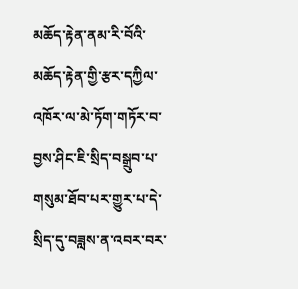མཆོད་རྟེན་ནམ་རི་བོའི་མཆོད་རྟེན་གྱི་རྩར་དཀྱིལ་འཁོར་ལ་མེ་ཏོག་གཏོར་བ་བྱས་ཤིང་ཇི་སྲིད་བསྒྲུབ་པ་གསུམ་ཐོབ་པར་གྱུར་པ་དེ་སྲིད་དུ་བཟླས་ན་འབར་བར་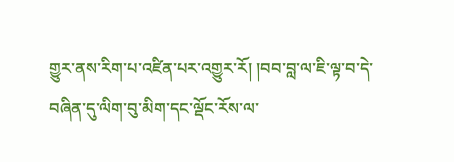གྱུར་ནས་རིག་པ་འཛིན་པར་འགྱུར་རོ། །བབ་བླ་ལ་ཇི་ལྟ་བ་དེ་བཞིན་དུ་ལིག་བུ་མིག་དང་ལྡོང་རོས་ལ་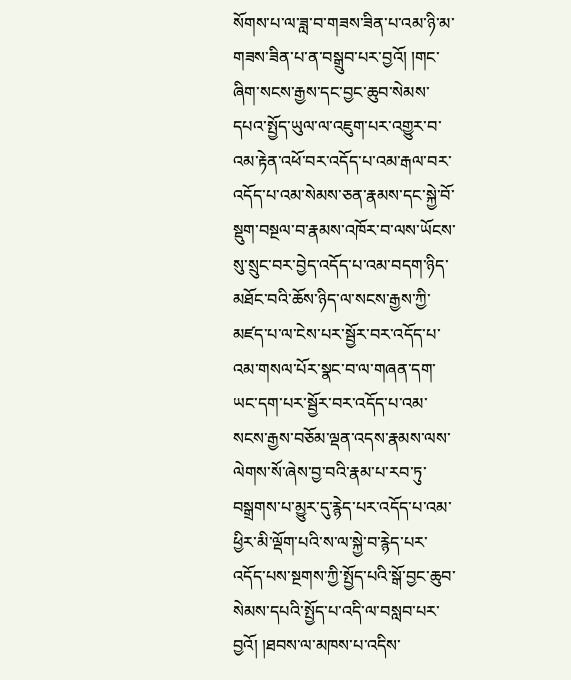སོགས་པ་ལ་ཟླ་བ་གཟས་ཟིན་པ་འམ་ཉི་མ་གཟས་ཟིན་པ་ན་བསྒྲུབ་པར་བྱའོ། །གང་ཞིག་སངས་རྒྱས་དང་བྱང་ཆུབ་སེམས་དཔའ་སྤྱོད་ཡུལ་ལ་འཇུག་པར་འགྱུར་བ་འམ་རྟེན་འཕོ་བར་འདོད་པ་འམ་རྒལ་བར་འདོད་པ་འམ་སེམས་ཅན་རྣམས་དང་སྐྱེ་བོ་སྡུག་བསྔལ་བ་རྣམས་འཁོར་བ་ལས་ཡོངས་སུ་སྲུང་བར་བྱེད་འདོད་པ་འམ་བདག་ཉིད་མཐོང་བའི་ཆོས་ཉིད་ལ་སངས་རྒྱས་ཀྱི་མཛད་པ་ལ་ངེས་པར་སྦྱོར་བར་འདོད་པ་འམ་གསལ་པོར་སྣང་བ་ལ་གཞན་དག་ཡང་དག་པར་སྦྱོར་བར་འདོད་པ་འམ་སངས་རྒྱས་བཅོམ་ལྡན་འདས་རྣམས་ལས་ལེགས་སོ་ཞེས་བྱ་བའི་རྣམ་པ་རབ་ཏུ་བསྒྲགས་པ་མྱུར་དུ་རྙེད་པར་འདོད་པ་འམ་ཕྱིར་མི་ལྡོག་པའི་ས་ལ་སྐྱེ་བ་རྙེད་པར་འདོད་པས་སྔགས་ཀྱི་སྤྱོད་པའི་སྒོ་བྱང་ཆུབ་སེམས་དཔའི་སྤྱོད་པ་འདི་ལ་བསླབ་པར་བྱའོ། །ཐབས་ལ་མཁས་པ་འདིས་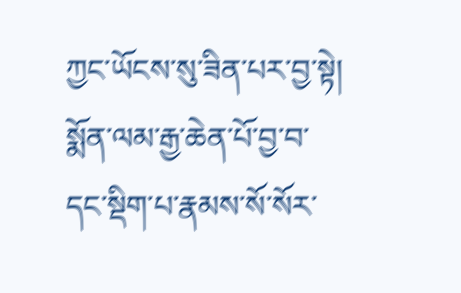ཀྱང་ཡོངས་སུ་ཟིན་པར་བྱ་སྟེ། སྨོན་ལམ་རྒྱ་ཆེན་པོ་བྱ་བ་དང་སྡིག་པ་རྣམས་སོ་སོར་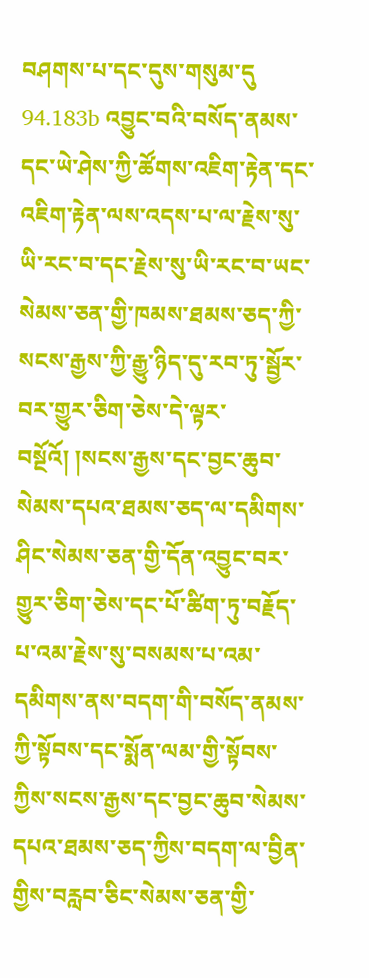བཤགས་པ་དང་དུས་གསུམ་དུ 94.183b འབྱུང་བའི་བསོད་ནམས་དང་ཡེ་ཤེས་ཀྱི་ཚོགས་འཇིག་རྟེན་དང་འཇིག་རྟེན་ལས་འདས་པ་ལ་རྗེས་སུ་ཡི་རང་བ་དང་རྗེས་སུ་ཡི་རང་བ་ཡང་སེམས་ཅན་གྱི་ཁམས་ཐམས་ཅད་ཀྱི་སངས་རྒྱས་ཀྱི་རྒྱུ་ཉིད་དུ་རབ་ཏུ་སྦྱོར་བར་གྱུར་ཅིག་ཅེས་དེ་ལྟར་བསྔོའོ། །སངས་རྒྱས་དང་བྱང་ཆུབ་སེམས་དཔའ་ཐམས་ཅད་ལ་དམིགས་ཤིང་སེམས་ཅན་གྱི་དོན་འབྱུང་བར་གྱུར་ཅིག་ཅེས་དང་པོ་ཚིག་ཏུ་བརྗོད་པ་འམ་རྗེས་སུ་བསམས་པ་འམ་དམིགས་ནས་བདག་གི་བསོད་ནམས་ཀྱི་སྟོབས་དང་སྨོན་ལམ་གྱི་སྟོབས་ཀྱིས་སངས་རྒྱས་དང་བྱང་ཆུབ་སེམས་དཔའ་ཐམས་ཅད་ཀྱིས་བདག་ལ་བྱིན་གྱིས་བརླབ་ཅིང་སེམས་ཅན་གྱི་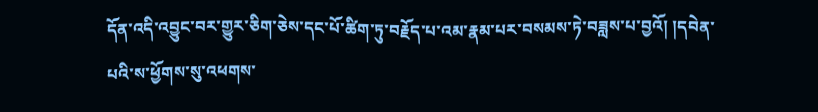དོན་འདི་འབྱུང་བར་གྱུར་ཅིག་ཅེས་དང་པོ་ཚིག་ཏུ་བརྗོད་པ་འམ་རྣམ་པར་བསམས་ཏེ་བཟླས་པ་བྱའོ། །དབེན་པའི་ས་ཕྱོགས་སུ་འཕགས་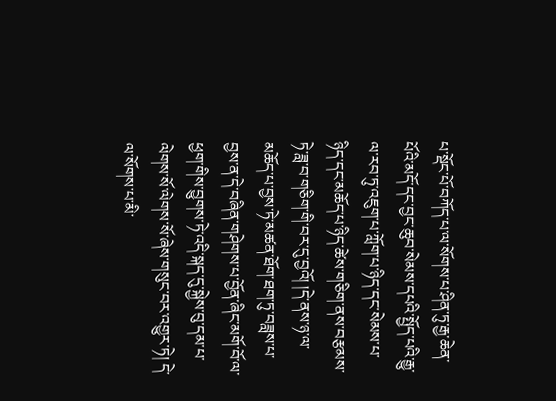པ་སྡོང་པོ་བཀོད་པ་ལ་སོགས་པ་ཤིན་ཏུ་རྒྱ་ཆེན་པོའི་མདོ་དང་བྱང་ཆུབ་སེམས་དཔའི་སྤྱོད་པའི་རྒྱུ་ལ་རབ་ཏུ་འཇུག་པ་ཀློག་པ་ཉིད་དང་སེམས་པ་ཉིད་དང་མཆོད་པ་ཉིད་ཚེས་གཅིག་ནས་བརྩམས་ཏེ་ཟླ་བ་གཅིག་གི་བར་དུ་བྱའོ། །དེ་ནས་ཉ་ལ་མཆོད་པ་བྱས་ཏེ་མཚན་ཐོག་ཐག་ཏུ་བཟླས་པ་བྱས་ན་དེ་བཞིན་གཤེགས་པ་བྱོན་ཞིང་མགོ་བོ་ལ་ཕྱག་གིས་བྱུགས་ཏེ་འདི་སྐད་དུ་སྐྱེས་བུ་དམ་པ་ལེགས་སོ་ལེགས་སོ་ཞེས་གསུང་བར་འགྱུར་ཏེ། དེ་ལ་སོགས་པ་མི་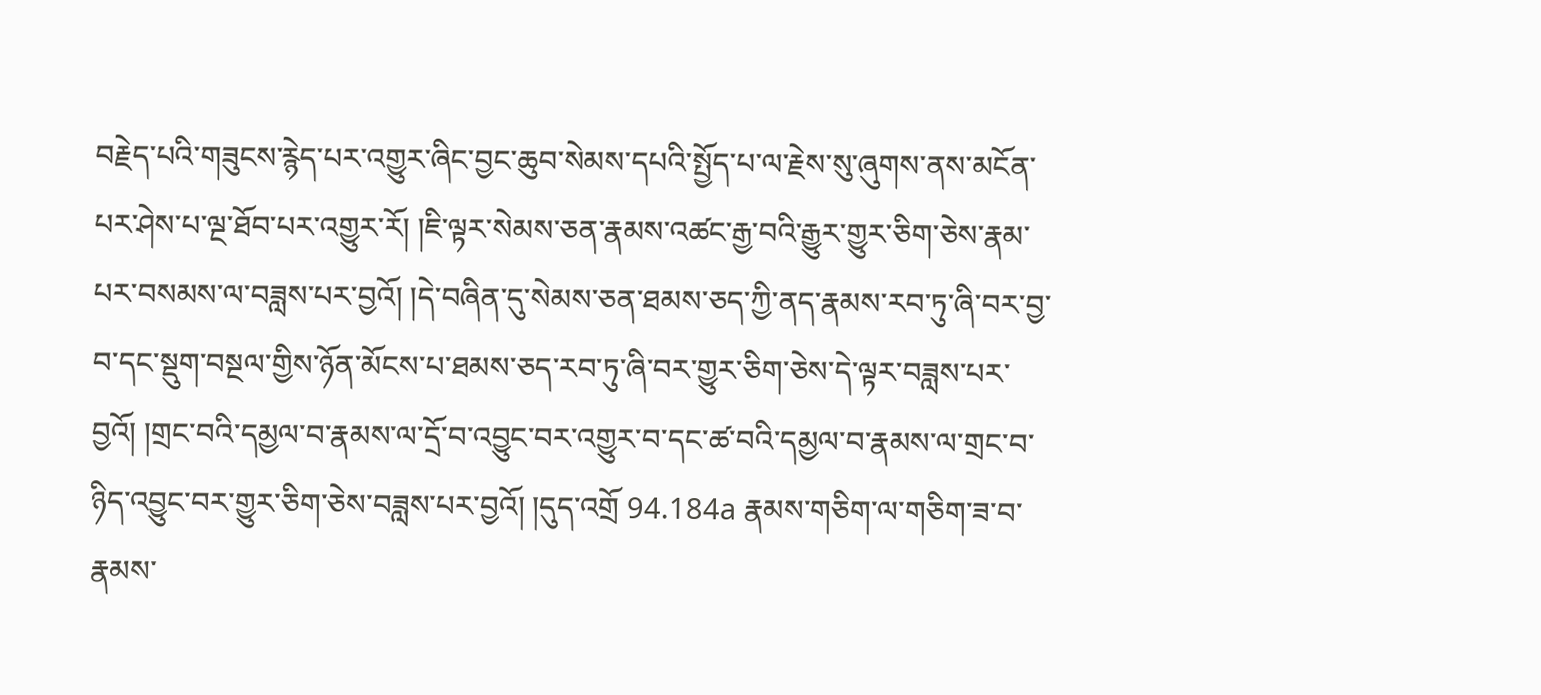བརྗེད་པའི་གཟུངས་རྙེད་པར་འགྱུར་ཞིང་བྱང་ཆུབ་སེམས་དཔའི་སྤྱོད་པ་ལ་རྗེས་སུ་ཞུགས་ནས་མངོན་པར་ཤེས་པ་ལྔ་ཐོབ་པར་འགྱུར་རོ། །ཇི་ལྟར་སེམས་ཅན་རྣམས་འཚང་རྒྱ་བའི་རྒྱུར་གྱུར་ཅིག་ཅེས་རྣམ་པར་བསམས་ལ་བཟླས་པར་བྱའོ། །དེ་བཞིན་དུ་སེམས་ཅན་ཐམས་ཅད་ཀྱི་ནད་རྣམས་རབ་ཏུ་ཞི་བར་བྱ་བ་དང་སྡུག་བསྔལ་གྱིས་ཉོན་མོངས་པ་ཐམས་ཅད་རབ་ཏུ་ཞི་བར་གྱུར་ཅིག་ཅེས་དེ་ལྟར་བཟླས་པར་བྱའོ། །གྲང་བའི་དམྱལ་བ་རྣམས་ལ་དྲོ་བ་འབྱུང་བར་འགྱུར་བ་དང་ཚ་བའི་དམྱལ་བ་རྣམས་ལ་གྲང་བ་ཉིད་འབྱུང་བར་གྱུར་ཅིག་ཅེས་བཟླས་པར་བྱའོ། །དུད་འགྲོ 94.184a རྣམས་གཅིག་ལ་གཅིག་ཟ་བ་རྣམས་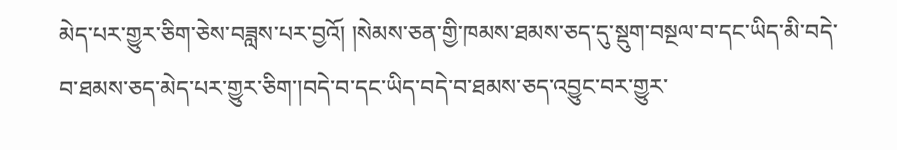མེད་པར་གྱུར་ཅིག་ཅེས་བཟླས་པར་བྱའོ། །སེམས་ཅན་གྱི་ཁམས་ཐམས་ཅད་དུ་སྡུག་བསྔལ་བ་དང་ཡིད་མི་བདེ་བ་ཐམས་ཅད་མེད་པར་གྱུར་ཅིག་།བདེ་བ་དང་ཡིད་བདེ་བ་ཐམས་ཅད་འབྱུང་བར་གྱུར་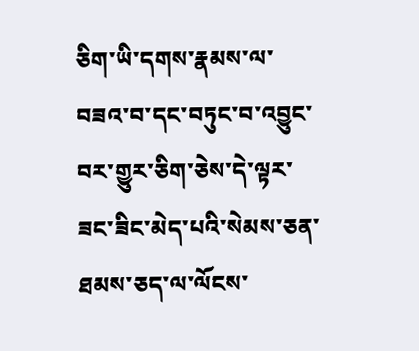ཅིག་ཡི་དགས་རྣམས་ལ་བཟའ་བ་དང་བཏུང་བ་འབྱུང་བར་གྱུར་ཅིག་ཅེས་དེ་ལྟར་ཟང་ཟིང་མེད་པའི་སེམས་ཅན་ཐམས་ཅད་ལ་ལོངས་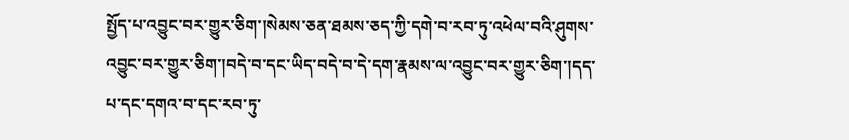སྤྱོད་པ་འབྱུང་བར་གྱུར་ཅིག་།སེམས་ཅན་ཐམས་ཅད་ཀྱི་དགེ་བ་རབ་ཏུ་འཕེལ་བའི་ཤུགས་འབྱུང་བར་གྱུར་ཅིག་།བདེ་བ་དང་ཡིད་བདེ་བ་དེ་དག་རྣམས་ལ་འབྱུང་བར་གྱུར་ཅིག་།དད་པ་དང་དགའ་བ་དང་རབ་ཏུ་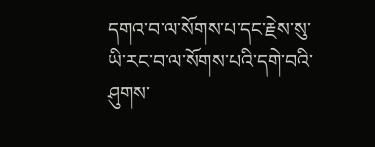དགའ་བ་ལ་སོགས་པ་དང་རྗེས་སུ་ཡི་རང་བ་ལ་སོགས་པའི་དགེ་བའི་ཤུགས་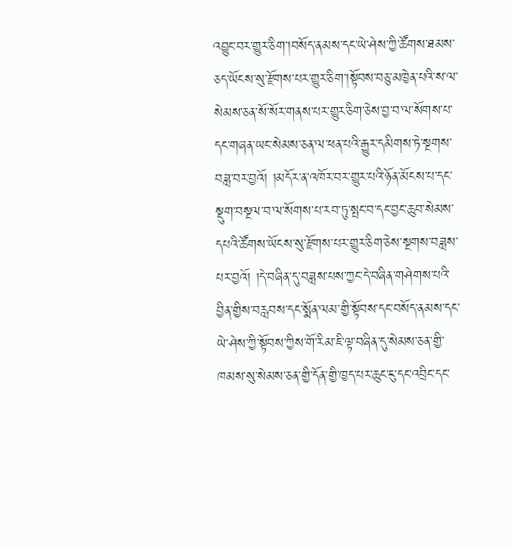འབྱུང་བར་གྱུར་ཅིག་།བསོད་ནམས་དང་ཡེ་ཤེས་ཀྱི་ཚོགས་ཐམས་ཅད་ཡོངས་སུ་རྫོགས་པར་གྱུར་ཅིག་།སྟོབས་བཅུ་མཁྱེན་པའི་ས་ལ་སེམས་ཅན་སོ་སོར་གནས་པར་གྱུར་ཅིག་ཅེས་བྱ་བ་ལ་སོགས་པ་དང་གཞན་ཡང་སེམས་ཅན་ལ་ཕན་པའི་རྒྱུར་དམིགས་ཏེ་སྔགས་བཟླ་བར་བྱའོ། །མདོར་ན་འཁོར་བར་གྱུར་པའི་ཉོན་མོངས་པ་དང་སྡུག་བསྔལ་བ་ལ་སོགས་པ་རབ་ཏུ་སྤང་བ་དང་བྱང་ཆུབ་སེམས་དཔའི་ཚོགས་ཡོངས་སུ་རྫོགས་པར་གྱུར་ཅིག་ཅེས་སྔགས་བཟླས་པར་བྱའོ། །དེ་བཞིན་དུ་བཟླས་པས་ཀྱང་དེ་བཞིན་གཤེགས་པའི་བྱིན་གྱིས་བརླབས་དང་སྨོན་ལམ་གྱི་སྟོབས་དང་བསོད་ནམས་དང་ཡེ་ཤེས་ཀྱི་སྟོབས་ཀྱིས་གོ་རིམ་ཇི་ལྟ་བཞིན་དུ་སེམས་ཅན་གྱི་ཁམས་སུ་སེམས་ཅན་གྱི་དོན་གྱི་ཁྱད་པར་ཆུང་ངུ་དང་འབྲིང་དང་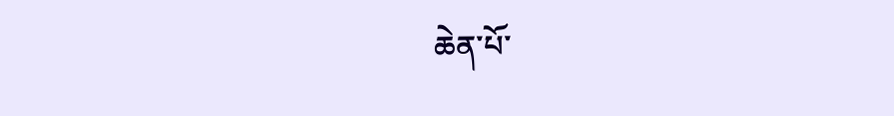ཆེན་པོ་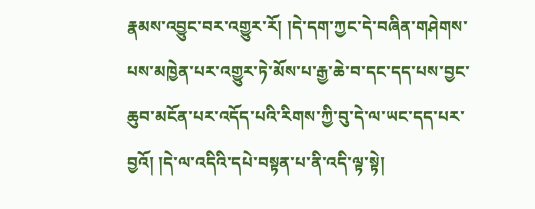རྣམས་འབྱུང་བར་འགྱུར་རོ། །དེ་དག་ཀྱང་དེ་བཞིན་གཤེགས་པས་མཁྱེན་པར་འགྱུར་ཏེ་མོས་པ་རྒྱ་ཆེ་བ་དང་དད་པས་བྱང་ཆུབ་མངོན་པར་འདོད་པའི་རིགས་ཀྱི་བུ་དེ་ལ་ཡང་དད་པར་བྱའོ། །དེ་ལ་འདིའི་དཔེ་བསྟན་པ་ནི་འདི་ལྟ་སྟེ།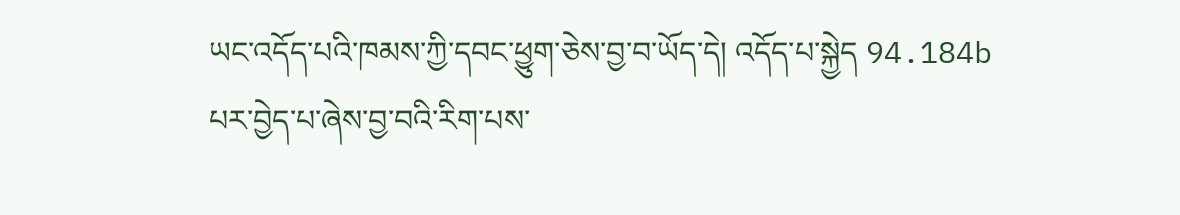ཡང་འདོད་པའི་ཁམས་ཀྱི་དབང་ཕྱུག་ཅེས་བྱ་བ་ཡོད་དེ། འདོད་པ་སྐྱེད 94.184b པར་བྱེད་པ་ཞེས་བྱ་བའི་རིག་པས་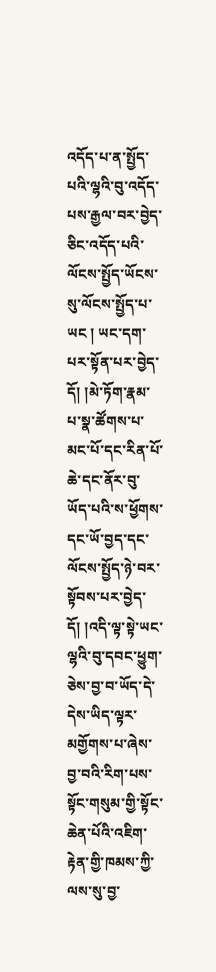འདོད་པ་ན་སྤྱོད་པའི་ལྷའི་བུ་འདོད་པས་རྒྱལ་བར་བྱེད་ཅིང་འདོད་པའི་ལོངས་སྤྱོད་ཡོངས་སུ་ལོངས་སྤྱོད་པ་ཡང ། ཡང་དག་པར་སྟོན་པར་བྱེད་དོ། །མེ་ཏོག་རྣམ་པ་སྣ་ཚོགས་པ་མང་པོ་དང་རིན་པོ་ཆེ་དང་ནོར་བུ་ཡོད་པའི་ས་ཕྱོགས་དང་ཡོ་བྱད་དང་ལོངས་སྤྱོད་ཉེ་བར་སྟོབས་པར་བྱེད་དོ། །འདི་ལྟ་སྟེ་ཡང་ལྷའི་བུ་དབང་ཕྱུག་ཅེས་བྱ་བ་ཡོད་དེ་དེས་ཡིད་ལྟར་མགྱོགས་པ་ཞེས་བྱ་བའི་རིག་པས་སྟོང་གསུམ་གྱི་སྟོང་ཆེན་པོའི་འཇིག་རྟེན་གྱི་ཁམས་ཀྱི་ལས་སུ་བྱ་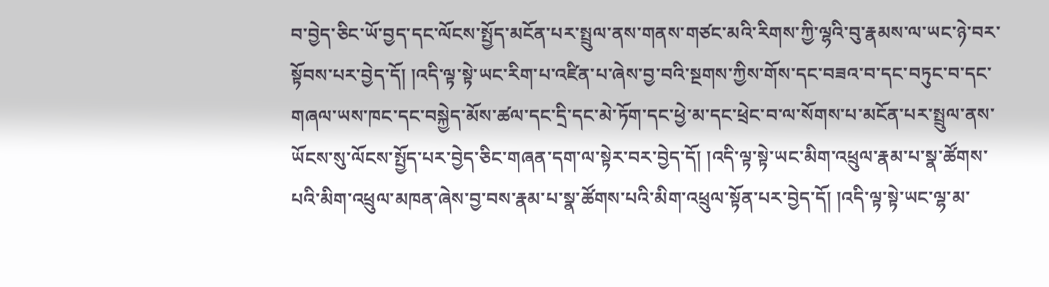བ་བྱེད་ཅིང་ཡོ་བྱད་དང་ལོངས་སྤྱོད་མངོན་པར་སྤྲུལ་ནས་གནས་གཙང་མའི་རིགས་ཀྱི་ལྷའི་བུ་རྣམས་ལ་ཡང་ཉེ་བར་སྟོབས་པར་བྱེད་དོ། །འདི་ལྟ་སྟེ་ཡང་རིག་པ་འཛིན་པ་ཞེས་བྱ་བའི་སྔགས་ཀྱིས་གོས་དང་བཟའ་བ་དང་བཏུང་བ་དང་གཞལ་ཡས་ཁང་དང་བསྐྱེད་མོས་ཚལ་དང་དྲི་དང་མེ་ཏོག་དང་ཕྱེ་མ་དང་ཕྲེང་བ་ལ་སོགས་པ་མངོན་པར་སྤྲུལ་ནས་ཡོངས་སུ་ལོངས་སྤྱོད་པར་བྱེད་ཅིང་གཞན་དག་ལ་སྟེར་བར་བྱེད་དོ། །འདི་ལྟ་སྟེ་ཡང་མིག་འཕྲུལ་རྣམ་པ་སྣ་ཚོགས་པའི་མིག་འཕྲུལ་མཁན་ཞེས་བྱ་བས་རྣམ་པ་སྣ་ཚོགས་པའི་མིག་འཕྲུལ་སྟོན་པར་བྱེད་དོ། །འདི་ལྟ་སྟེ་ཡང་ལྷ་མ་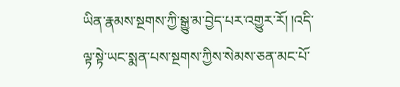ཡིན་རྣམས་སྔགས་ཀྱི་སྒྱུ་མ་བྱེད་པར་འགྱུར་རོ། །འདི་ལྟ་སྟེ་ཡང་སྨན་པས་སྔགས་ཀྱིས་སེམས་ཅན་མང་པོ་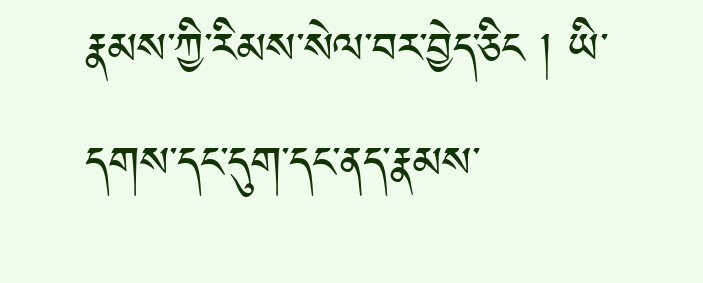རྣམས་ཀྱི་རིམས་སེལ་བར་བྱེད་ཅིང ། ཡི་དགས་དང་དུག་དང་ནད་རྣམས་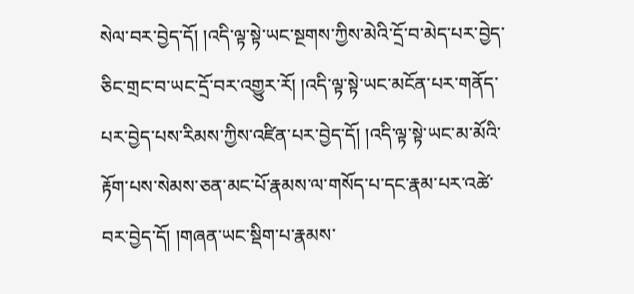སེལ་བར་བྱེད་དོ། །འདི་ལྟ་སྟེ་ཡང་སྔགས་ཀྱིས་མེའི་དྲོ་བ་མེད་པར་བྱེད་ཅིང་གྲང་བ་ཡང་དྲོ་བར་འགྱུར་རོ། །འདི་ལྟ་སྟེ་ཡང་མངོན་པར་གནོད་པར་བྱེད་པས་རིམས་ཀྱིས་འཛིན་པར་བྱེད་དོ། །འདི་ལྟ་སྟེ་ཡང་མ་མོའི་རྟོག་པས་སེམས་ཅན་མང་པོ་རྣམས་ལ་གསོད་པ་དང་རྣམ་པར་འཚེ་བར་བྱེད་དོ། །གཞན་ཡང་སྡིག་པ་རྣམས་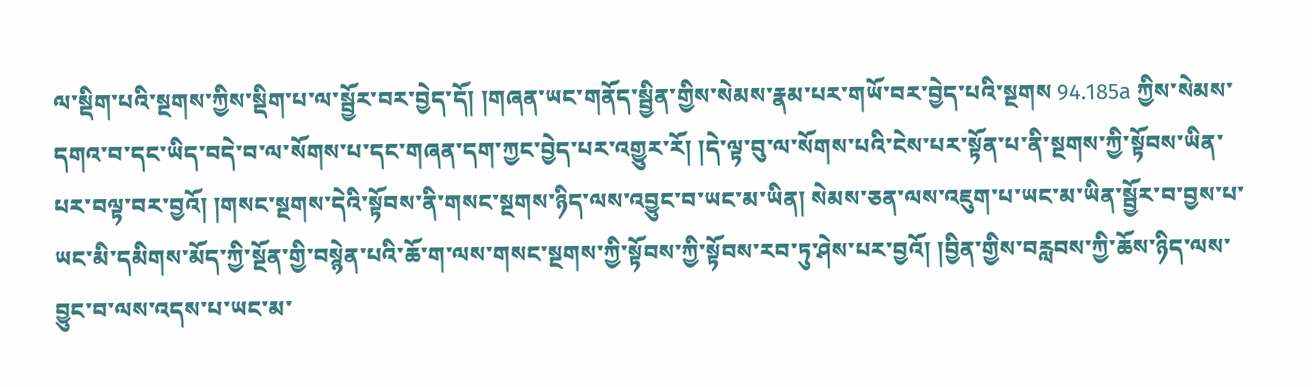ལ་སྡིག་པའི་སྔགས་ཀྱིས་སྡིག་པ་ལ་སྦྱོར་བར་བྱེད་དོ། །གཞན་ཡང་གནོད་སྦྱིན་གྱིས་སེམས་རྣམ་པར་གཡོ་བར་བྱེད་པའི་སྔགས 94.185a ཀྱིས་སེམས་དགའ་བ་དང་ཡིད་བདེ་བ་ལ་སོགས་པ་དང་གཞན་དག་ཀྱང་བྱེད་པར་འགྱུར་རོ། །དེ་ལྟ་བུ་ལ་སོགས་པའི་ངེས་པར་སྟོན་པ་ནི་སྔགས་ཀྱི་སྟོབས་ཡིན་པར་བལྟ་བར་བྱའོ། །གསང་སྔགས་དེའི་སྟོབས་ནི་གསང་སྔགས་ཉིད་ལས་འབྱུང་བ་ཡང་མ་ཡིན། སེམས་ཅན་ལས་འཇུག་པ་ཡང་མ་ཡིན་སྦྱོར་བ་བྱས་པ་ཡང་མི་དམིགས་མོད་ཀྱི་སྔོན་གྱི་བསྙེན་པའི་ཆོ་ག་ལས་གསང་སྔགས་ཀྱི་སྟོབས་ཀྱི་སྟོབས་རབ་ཏུ་ཤེས་པར་བྱའོ། །བྱིན་གྱིས་བརླབས་ཀྱི་ཆོས་ཉིད་ལས་བྱུང་བ་ལས་འདས་པ་ཡང་མ་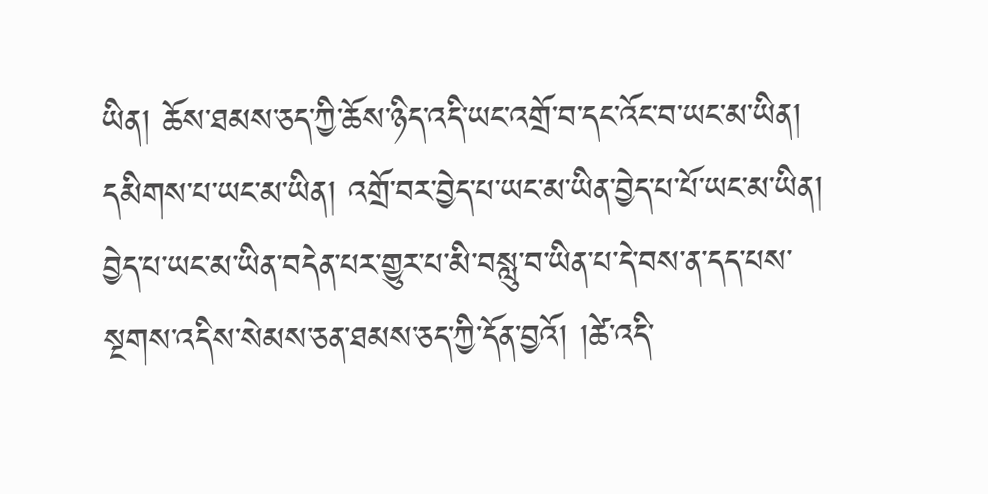ཡིན། ཆོས་ཐམས་ཅད་ཀྱི་ཆོས་ཉིད་འདི་ཡང་འགྲོ་བ་དང་འོང་བ་ཡང་མ་ཡིན། དམིགས་པ་ཡང་མ་ཡིན། འགྲོ་བར་བྱེད་པ་ཡང་མ་ཡིན་བྱེད་པ་པོ་ཡང་མ་ཡིན། བྱེད་པ་ཡང་མ་ཡིན་བདེན་པར་གྱུར་པ་མི་བསླུ་བ་ཡིན་པ་དེ་བས་ན་དད་པས་སྔགས་འདིས་སེམས་ཅན་ཐམས་ཅད་ཀྱི་དོན་བྱའོ། །ཚེ་འདི་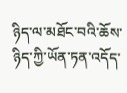ཉིད་ལ་མཐོང་བའི་ཆོས་ཉིད་ཀྱི་ཡོན་ཏན་འདོད་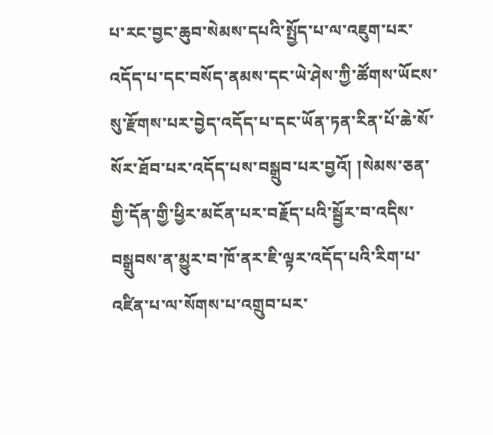པ་རང་བྱང་ཆུབ་སེམས་དཔའི་སྤྱོད་པ་ལ་འཇུག་པར་འདོད་པ་དང་བསོད་ནམས་དང་ཡེ་ཤེས་ཀྱི་ཚོགས་ཡོངས་སུ་རྫོགས་པར་བྱེད་འདོད་པ་དང་ཡོན་ཏན་རིན་པོ་ཆེ་སོ་སོར་ཐོབ་པར་འདོད་པས་བསྒྲུབ་པར་བྱའོ། །སེམས་ཅན་གྱི་དོན་གྱི་ཕྱིར་མངོན་པར་བརྗོད་པའི་སྦྱོར་བ་འདིས་བསྒྲུབས་ན་མྱུར་བ་ཁོ་ནར་ཇི་ལྟར་འདོད་པའི་རིག་པ་འཛིན་པ་ལ་སོགས་པ་འགྲུབ་པར་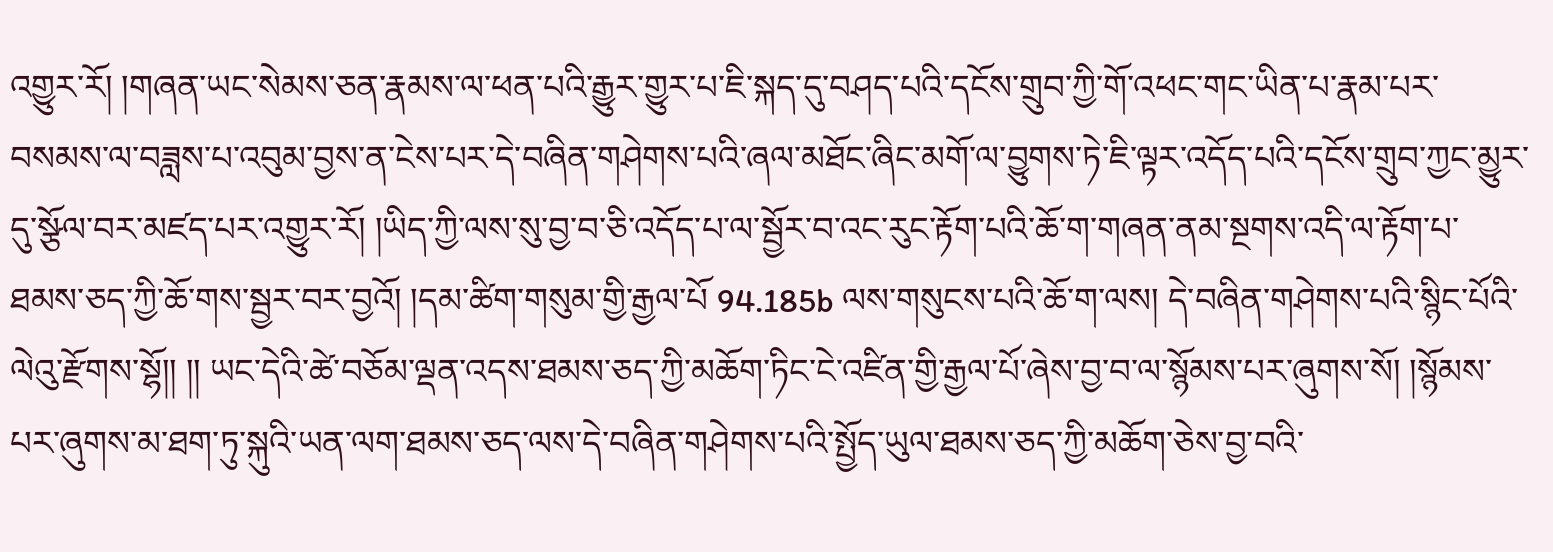འགྱུར་རོ། །གཞན་ཡང་སེམས་ཅན་རྣམས་ལ་ཕན་པའི་རྒྱུར་གྱུར་པ་ཇི་སྐད་དུ་བཤད་པའི་དངོས་གྲུབ་ཀྱི་གོ་འཕང་གང་ཡིན་པ་རྣམ་པར་བསམས་ལ་བཟླས་པ་འབུམ་བྱས་ན་ངེས་པར་དེ་བཞིན་གཤེགས་པའི་ཞལ་མཐོང་ཞིང་མགོ་ལ་བྱུགས་ཏེ་ཇི་ལྟར་འདོད་པའི་དངོས་གྲུབ་ཀྱང་མྱུར་དུ་སྩོལ་བར་མཛད་པར་འགྱུར་རོ། །ཡིད་ཀྱི་ལས་སུ་བྱ་བ་ཅི་འདོད་པ་ལ་སྦྱོར་བ་འང་རུང་རྟོག་པའི་ཆོ་ག་གཞན་ནམ་སྔགས་འདི་ལ་རྟོག་པ་ཐམས་ཅད་ཀྱི་ཆོ་གས་སྦྱར་བར་བྱའོ། །དམ་ཚིག་གསུམ་གྱི་རྒྱལ་པོ 94.185b ལས་གསུངས་པའི་ཆོ་ག་ལས། དེ་བཞིན་གཤེགས་པའི་སྙིང་པོའི་ལེའུ་རྫོགས་སྷོ།། །། ཡང་དེའི་ཚེ་བཅོམ་ལྡན་འདས་ཐམས་ཅད་ཀྱི་མཆོག་ཏིང་ངེ་འཛིན་གྱི་རྒྱལ་པོ་ཞེས་བྱ་བ་ལ་སྙོམས་པར་ཞུགས་སོ། །སྙོམས་པར་ཞུགས་མ་ཐག་ཏུ་སྐུའི་ཡན་ལག་ཐམས་ཅད་ལས་དེ་བཞིན་གཤེགས་པའི་སྤྱོད་ཡུལ་ཐམས་ཅད་ཀྱི་མཆོག་ཅེས་བྱ་བའི་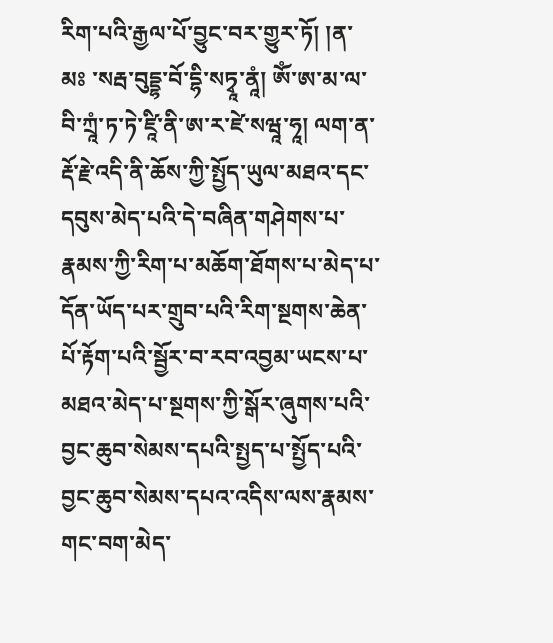རིག་པའི་རྒྱལ་པོ་བྱུང་བར་གྱུར་ཏོ། །ན་མཿ ་སརྦ་བུདྡྷ་བོ་དྷི་སཏྭཱ་ནཱཾ། ཨོཾ་ཨ་མ་ལ་བི་ཀྲཱཾ་ཏ་ཏེ་ཛཱི་ནི་ཨ་ར་ཛེ་སཝཱ་ཧཱ། ལག་ན་རྡོ་རྗེ་འདི་ནི་ཆོས་ཀྱི་སྤྱོད་ཡུལ་མཐའ་དང་དབུས་མེད་པའི་དེ་བཞིན་གཤེགས་པ་རྣམས་ཀྱི་རིག་པ་མཆོག་ཐོགས་པ་མེད་པ་དོན་ཡོད་པར་གྲུབ་པའི་རིག་སྔགས་ཆེན་པོ་རྟོག་པའི་སྦྱོར་བ་རབ་འབྱམ་ཡངས་པ་མཐའ་མེད་པ་སྔགས་ཀྱི་སྒོར་ཞུགས་པའི་བྱང་ཆུབ་སེམས་དཔའི་སྤྱད་པ་སྤྱོད་པའི་བྱང་ཆུབ་སེམས་དཔའ་འདིས་ལས་རྣམས་གང་བག་མེད་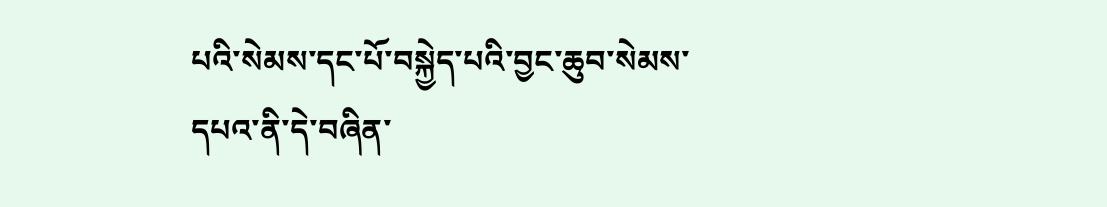པའི་སེམས་དང་པོ་བསྐྱེད་པའི་བྱང་ཆུབ་སེམས་དཔའ་ནི་དེ་བཞིན་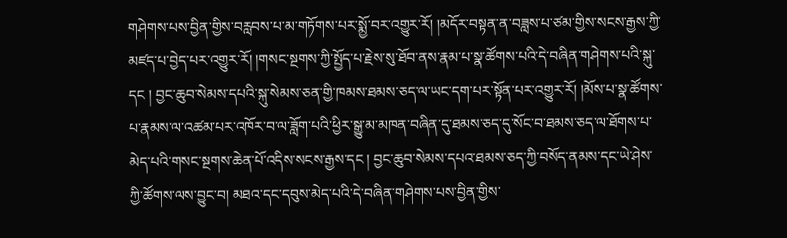གཤེགས་པས་བྱིན་གྱིས་བརླབས་པ་མ་གཏོགས་པར་སྨྱོ་བར་འགྱུར་རོ། །མདོར་བསྟན་ན་བཟླས་པ་ཙམ་གྱིས་སངས་རྒྱས་ཀྱི་མཛད་པ་བྱེད་པར་འགྱུར་རོ། །གསང་སྔགས་ཀྱི་སྤྱོད་པ་རྗེས་སུ་ཐོབ་ནས་རྣམ་པ་སྣ་ཚོགས་པའི་དེ་བཞིན་གཤེགས་པའི་སྐུ་དང ། བྱང་ཆུབ་སེམས་དཔའི་སྐུ་སེམས་ཅན་གྱི་ཁམས་ཐམས་ཅད་ལ་ཡང་དག་པར་སྟོན་པར་འགྱུར་རོ། །མོས་པ་སྣ་ཚོགས་པ་རྣམས་ལ་འཚམ་པར་འཁོར་བ་ལ་ཟློག་པའི་ཕྱིར་སྒྱུ་མ་མཁན་བཞིན་དུ་ཐམས་ཅད་དུ་སོང་བ་ཐམས་ཅད་ལ་ཐོགས་པ་མེད་པའི་གསང་སྔགས་ཆེན་པོ་འདིས་སངས་རྒྱས་དང ། བྱང་ཆུབ་སེམས་དཔའ་ཐམས་ཅད་ཀྱི་བསོད་ནམས་དང་ཡེ་ཤེས་ཀྱི་ཚོགས་ལས་བྱུང་བ། མཐའ་དང་དབུས་མེད་པའི་དེ་བཞིན་གཤེགས་པས་བྱིན་གྱིས་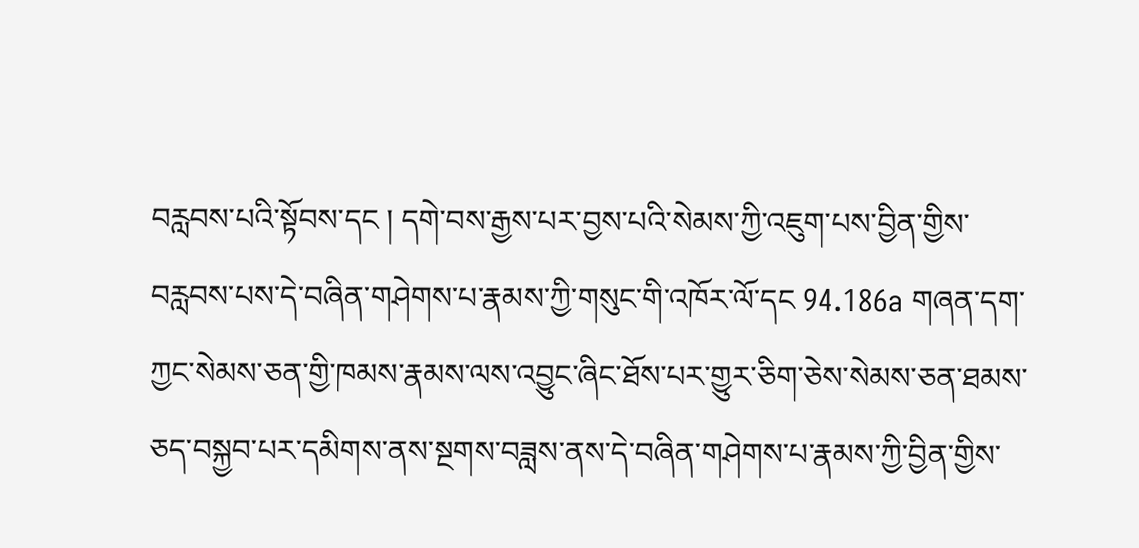བརླབས་པའི་སྟོབས་དང ། དགེ་བས་རྒྱས་པར་བྱས་པའི་སེམས་ཀྱི་འཇུག་པས་བྱིན་གྱིས་བརླབས་པས་དེ་བཞིན་གཤེགས་པ་རྣམས་ཀྱི་གསུང་གི་འཁོར་ལོ་དང 94.186a གཞན་དག་ཀྱང་སེམས་ཅན་གྱི་ཁམས་རྣམས་ལས་འབྱུང་ཞིང་ཐོས་པར་གྱུར་ཅིག་ཅེས་སེམས་ཅན་ཐམས་ཅད་བསྐྱབ་པར་དམིགས་ནས་སྔགས་བཟླས་ནས་དེ་བཞིན་གཤེགས་པ་རྣམས་ཀྱི་བྱིན་གྱིས་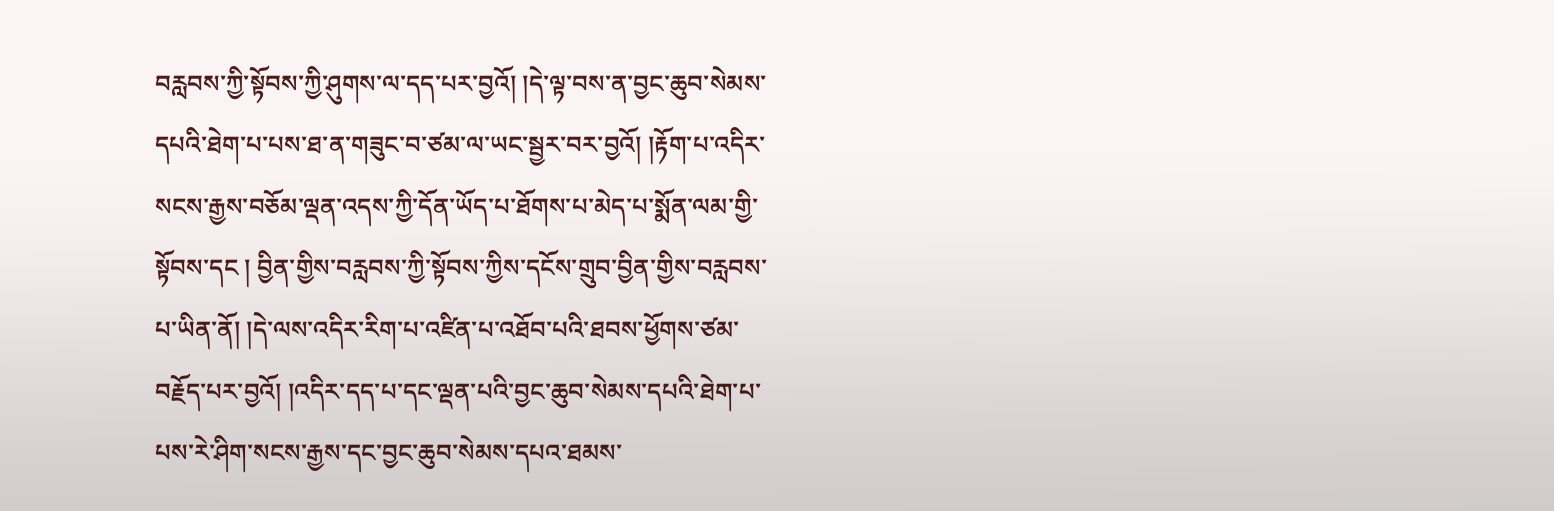བརླབས་ཀྱི་སྟོབས་ཀྱི་ཤུགས་ལ་དད་པར་བྱའོ། །དེ་ལྟ་བས་ན་བྱང་ཆུབ་སེམས་དཔའི་ཐེག་པ་པས་ཐ་ན་གཟུང་བ་ཙམ་ལ་ཡང་སྦྱར་བར་བྱའོ། །རྟོག་པ་འདིར་སངས་རྒྱས་བཅོམ་ལྡན་འདས་ཀྱི་དོན་ཡོད་པ་ཐོགས་པ་མེད་པ་སྨོན་ལམ་གྱི་སྟོབས་དང ། བྱིན་གྱིས་བརླབས་ཀྱི་སྟོབས་ཀྱིས་དངོས་གྲུབ་བྱིན་གྱིས་བརླབས་པ་ཡིན་ནོ། །དེ་ལས་འདིར་རིག་པ་འཛིན་པ་འཐོབ་པའི་ཐབས་ཕྱོགས་ཙམ་བརྗོད་པར་བྱའོ། །འདིར་དད་པ་དང་ལྡན་པའི་བྱང་ཆུབ་སེམས་དཔའི་ཐེག་པ་པས་རེ་ཤིག་སངས་རྒྱས་དང་བྱང་ཆུབ་སེམས་དཔའ་ཐམས་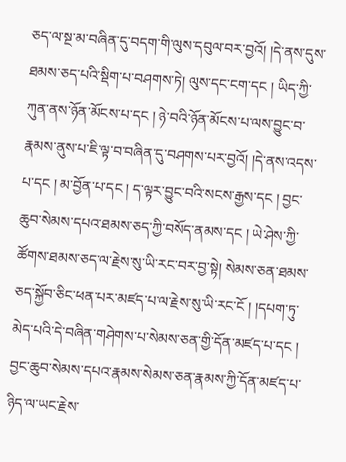ཅད་ལ་སྔ་མ་བཞིན་དུ་བདག་གི་ལུས་དབུལ་བར་བྱའོ། །དེ་ནས་དུས་ཐམས་ཅད་པའི་སྡིག་པ་བཤགས་ཏེ། ལུས་དང་ངག་དང ། ཡིད་ཀྱི་ཀུན་ནས་ཉོན་མོངས་པ་དང ། ཉེ་བའི་ཉོན་མོངས་པ་ལས་བྱུང་བ་རྣམས་ནུས་པ་ཇི་ལྟ་བ་བཞིན་དུ་བཤགས་པར་བྱའོ། །དེ་ནས་འདས་པ་དང ། མ་བྱོན་པ་དང ། ད་ལྟར་བྱུང་བའི་སངས་རྒྱས་དང ། བྱང་ཆུབ་སེམས་དཔའ་ཐམས་ཅད་ཀྱི་བསོད་ནམས་དང ། ཡེ་ཤེས་ཀྱི་ཚོགས་ཐམས་ཅད་ལ་རྗེས་སུ་ཡི་རང་བར་བྱ་སྟེ། སེམས་ཅན་ཐམས་ཅད་སྐྱོབ་ཅིང་ཕན་པར་མཛད་པ་ལ་རྗེས་སུ་ཡི་རང་ངོ ། །དཔག་ཏུ་མེད་པའི་དེ་བཞིན་གཤེགས་པ་སེམས་ཅན་གྱི་དོན་མཛད་པ་དང ། བྱང་ཆུབ་སེམས་དཔའ་རྣམས་སེམས་ཅན་རྣམས་ཀྱི་དོན་མཛད་པ་ཉིད་ལ་ཡང་རྗེས་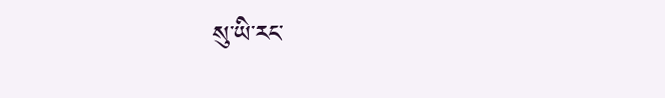སུ་ཡི་རང་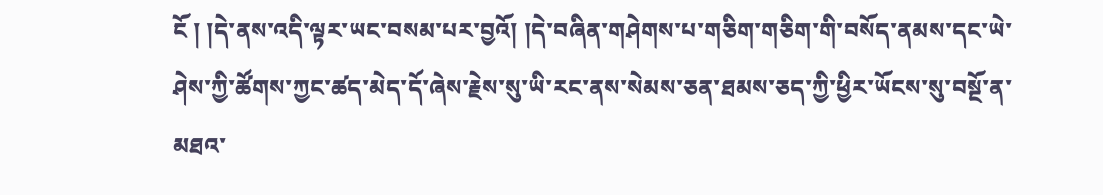ངོ ། །དེ་ནས་འདི་ལྟར་ཡང་བསམ་པར་བྱའོ། །དེ་བཞིན་གཤེགས་པ་གཅིག་གཅིག་གི་བསོད་ནམས་དང་ཡེ་ཤེས་ཀྱི་ཚོགས་ཀྱང་ཚད་མེད་དོ་ཞེས་རྗེས་སུ་ཡི་རང་ནས་སེམས་ཅན་ཐམས་ཅད་ཀྱི་ཕྱིར་ཡོངས་སུ་བསྔོ་ན་མཐའ་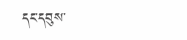དང་དབུས་